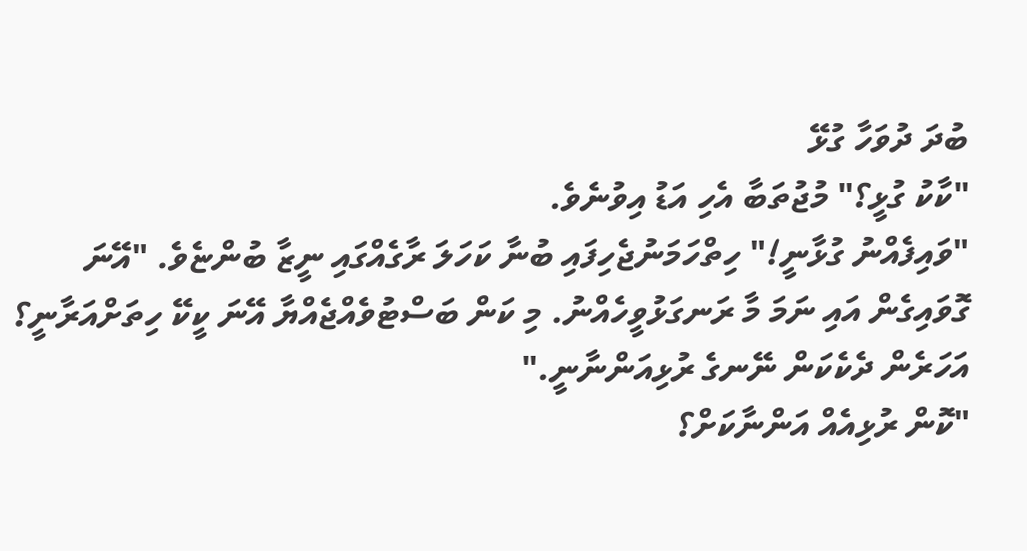ބުދަ ދުވަހާ ގުޅޭ
"ކާކު ގުޅީ؟" މުޖުތަބާ އެހި އަޑު އިވުނެވެ.
"ވައިފެއްނު ގުޅާނީ!" ހިތްހަމަނުޖެހިފައި ބުނާ ކަހަލަ ރާގެއްގައި ނީޒާ ބުންޏެވެ. "އޭނަ ގޮވައިގެން އައި ނަމަ މާ ރަނގަޅުވީހެއްނު. މި ކަން ބަސްޓުވެއްޖެއްޔާ އޭނަ ކީކޭ ހިތަށްއަރާނީ؟ އަހަރެން ދެކެކަން ނޭނގެ ރުޅިއަންނާނީ."
"ކޮން ރުޅިއެއް އަންނާކަށް؟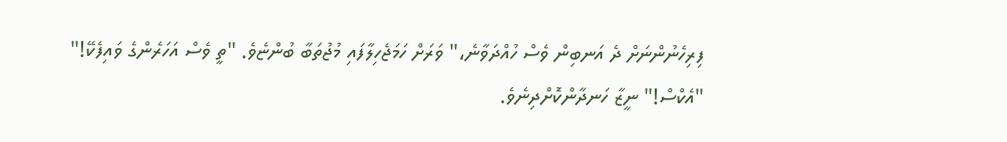ފިރިހެނުންނަށް ދެ އަނބިން ވެސް ހުއްދަވާނެ،" ވަރަށް ހަމަޖެހިލާފައި މުޖުތަބާ ބުންޏެވެ. "ތީ ވެސް އަހަރެންގެ ވައިފެކޭ!"
"އެކްސް!" ނީޒާ ހަނދާންކޮށްދިނެވެ.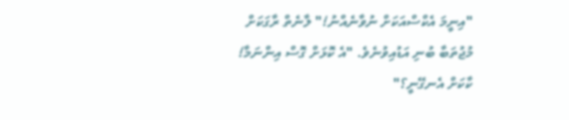"އިނީމަ އެކްސްއަކަށް ނުވާނެއްނު!" ލާނެތް ރާގަކަށް މުޖުތަބާ ބުނި އަޑުއިވުނެވެ. "އެ ކޮޅަށް ގޮސް އިންނަމާ! ކާކަށް އެނގޭނީ؟"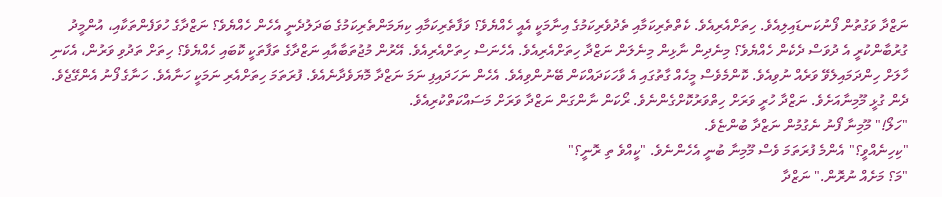ނަޒްދާ ވަގުތުން ފޯނުކަނޑައިލިއެވެ. ހިތަށްއެރިއެވެ. ކެތްތެރިކަމާއި ތެދުވެރިކަމުގެ އިނާމަކީ އެއީ ހެއްޔެވެ؟ ވަފާތެރިކަމާއި ކިޔަމަންތެރިކަމުގެ ބަދަލުދެނީ އެހެން ހެއްޔެވެ؟ ނަޒްދާގެ ހުވަފެންތަކާއި، އުންމީދު ގުރުބާންކުރީ އެ ދުވަސް ދެކެން ހެއްޔެވެ؟ މިނެދިން ނާޅިން މިނެލަން ނަޒްދާ ހިތަށްއެރިއެވެ. އެހެނަސް ހިތަށްއެރިއެވެ. އޭރުން މުޖުތަބާއާއި ނަޒްދާގެ ތަފާތަކީ ކޮބައި ހެއްޔެވެ؟ ހިތަށް ތަދުވި ވަރުން، އެކަނި ހާލަށް ހިންދަމައިލެވޭ ވަރެއް ނުވިއެވެ. ކޮންމެވެސް މީހެއް ގާތުގައި އެ ވާހަކަދައްކަން ބޭނުންވިއެވެ. އެހެން ނަހަދައިފި ނަމަ ނަޒްދާ މޮޔަވެދާނެއެވެ. ފުރަތަމަ ހިތަށްއެރި ނަމަކީ ހަނާއެވެ. ހަނާގެ ފޯނު އެންގޭޖެވެ. ދެން ގުޅީ މޫމިނާއަށެވެ. ނަޒްދާ ހުރީ ވަރަށް ހިތްވަރުކޮށްގެންނެވެ. ރޯކަން ނާންގަން ނަޒްދާ ވަރަށް މަސައްކަތްކުރިއެވެ.
"ހަލޯ!" މޫމިނާ ފޯނު ނެގުމުން ނަޒްދާ ބުންޏެވެ.
"ކިހިނެއްވީ؟" އެންމެ ފުރަތަމަ ވެސް މޫމިނާ ބުނީ އެހެންނެވެ. "ކީއްވެ ތި ރޮނީ؟"
"މަ؟ މަށެއް ނުރޮން." ނަޒްދާ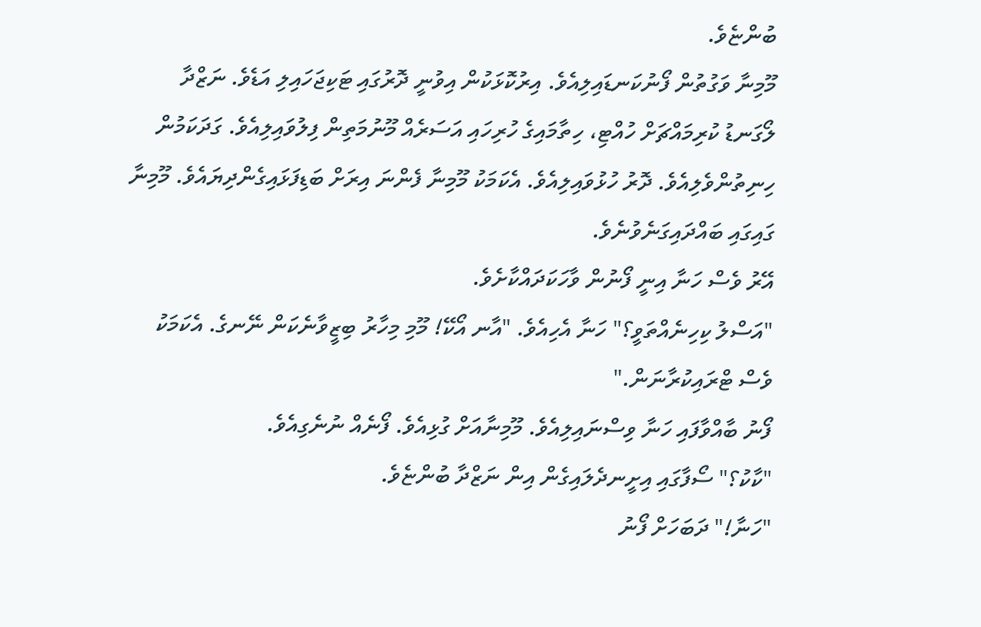ބުންޏެވެ.
މޫމިނާ ވަގުތުން ފޯނުކަނޑައިލިއެވެ. އިރުކޮޅަކުން އިވުނީ ދޮރުގައި ޓަކިޖަހައިލި އަޑެވެ. ނަޒްދާ ލޯގަނޑު ކުރިމައްޗަށް ހުއްޓި، ހިތާމައިގެ ހުރިހައި އަސަރެއް މޫނުމަތިން ފިލުވައިލިއެވެ. ގަދަކަމުން ހިނިތުންވެލިއެވެ. ދޮރު ހުޅުވައިލިއެވެ. އެކަމަކު މޫމިނާ ފެންނަ އިރަށް ބަޑިފަޅައިގެންދިޔައެވެ. މޫމިނާ ގައިގައި ބައްދައިގަނެވުނެވެ.
އޭރު ވެސް ހަނާ އިނީ ފޯނުން ވާހަކަދައްކާށެވެ.
"އަސްލު ކިހިނެއްތަވީ؟" ހަނާ އެހިއެވެ. "އާނ އޯކޭ! މޫމި މިހާރު ބިޒީވާނެކަން ނޭނގެ. އެކަމަކު ވެސް ޓްރައިކުރާނަން."
ފޯނު ބާއްވާފައި ހަނާ ވިސްނައިލިއެވެ. މޫމިނާއަށް ގުޅިއެވެ. ފޯނެއް ނުނެގިއެވެ.
"ކާކު؟" ސޯފާގައި އިށީނދެލައިގެން އިން ނަޒްދާ ބުންޏެވެ.
"ހަނާ!" ދަބަހަށް ފޯނު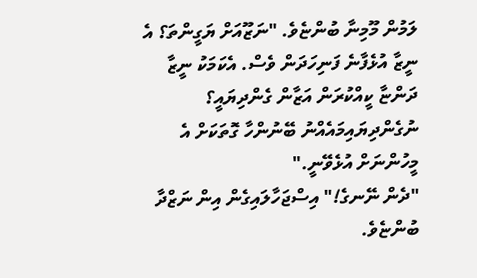ލަމުން މޫމިނާ ބުންޏެވެ. "ނަޒޫއަށް ޔަގީންތަ؟ އެ ނީޒާ އުޅެފާނެ ފަނިހަދަން ވެސް. އެކަމަކު ނީޒާ ދަންޏާ ކީއްކުރަން އަޒާން ގެންދިޔައީ؟ ނުގެންދިޔައިމައެއްނު ބޭނުންހާ ގޮތަކަށް އެ މީހުންނަށް އުޅެވޭނީ."
"ދެން ނޭނގެ!" އިސްޖަހާލައިގެން އިން ނަޒްދާ ބުންޏެވެ.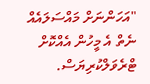"އަހަންނަށް މައްސަލައެއް ނެތް އެ މީހުން އެއްކޮށް ޓްރެވަލްކުރިޔަސް.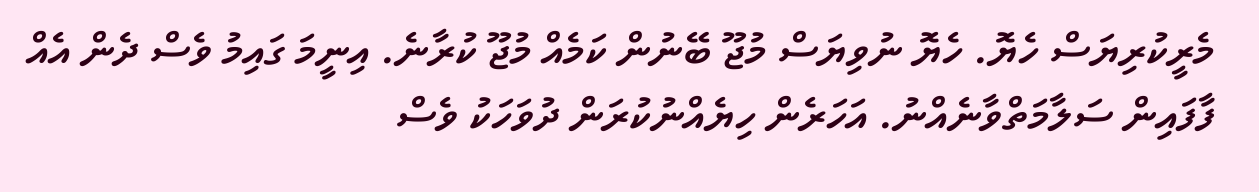މެރީކުރިޔަސް ހެޔޮ. ހެޔޮ ނުވިޔަސް މުޖޫ ބޭނުން ކަމެއް މުޖޫ ކުރާނެ. އިނީމަ ގައިމު ވެސް ދެން އެއް ފާފައިން ސަލާމަތްވާނެއްނު. އަހަރެން ހިޔެއްނުކުރަން ދުވަހަކު ވެސް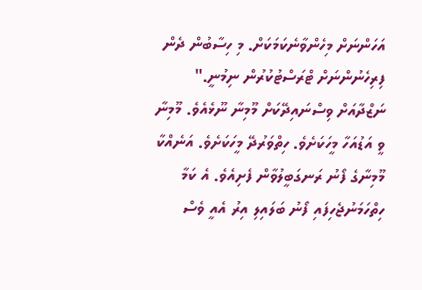އަހަންނަށް މިހެންވާނެކަމަކަށް. މި ހިސާބުން ދެން ފިރިހެނުންނަށް ޓްރަސްޓުކުރުން ނިމުނީ."
ނަޒްދާއަށް ވިސްނައިދޭކަށް މޫމިނާ ނޫޅެއެވެ. މޫމިނާ ވީ އަޑުއަހާ މީހަކަށެވެ. ހިތްވަރުދޭ މީހަކަށެވެ. އަނެއްކާ މޫމިނާގެ ފޯނު ރަނގަބީލުވާން ފެށިއެވެ. އެ ކަމާ ހިތްހަމަނުޖެހިފައި ފޯނު ބަލައިލި އިރު އެއީ ވެސް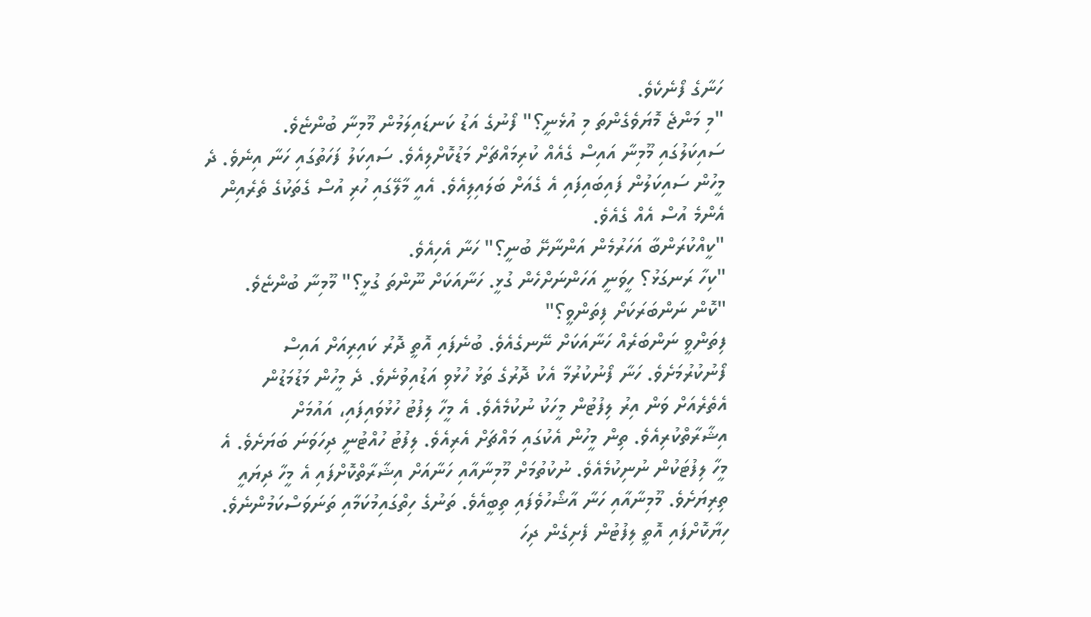ހަނާގެ ފޯނެކެވެ.
"މި މަންޖެ މޮޔަވެގެންތަ މި އުޅެނީ؟" ފޯނުގެ އަޑު ކަނޑައިލަމުން މޫމިނާ ބުންޏެވެ.
ސައިކަލުގައި މޫމިނާ އައިސް ގެއެއް ކުރިމައްޗަށް މަޑުކޮށްލިއެވެ. ސައިކަލު ފަހަތުގައި ހަނާ އިނެވެ. ދެ މީހުން ސައިކަލުން ފައިބައިފައި އެ ގެއަށް ބަލައިލިއެވެ. އެއީ މާލޭގައި ހުރި އުސް ގެތަކުގެ ތެރެއިން އެންމެ އުސް އެއް ގެއެވެ.
"ކީއްކުރަންބާ އަހަރުމެން އަންނާށޭ ބުނީ؟" ހަނާ އެހިއެވެ.
"ކިހާ ރަނގަޅު؟ ހީވަނީ އަހަންނަށްހެން ގުޅީ. ހަނާއަކަށް ނޫންތަ ގުޅީ؟" މޫމިނާ ބުންޏެވެ. "ކޮން ނަންބަރަކަށޯ ފިތަންވީ؟"
ފިތަންވީ ނަންބަރެއް ހަނާއަކަށް ނޭނގެއެވެ. ބުނެފައި އޮތީ ދޮރު ކައިރިއަށް އައިސް ފޯނުކުރުމަށެވެ. ހަނާ ފޯނުކުރުމާ އެކު ދޮރުގެ ތަޅު ހުޅުވި އަޑުއިވުނެވެ. ދެ މީހުން މަޑުމަޑުން އެތެރެއަށް ވަން އިރު ލިފުޓުން މީހަކު ނުކުމެއެވެ. އެ މީހާ ލިފުޓު ހުޅުވައިފައި، އައުމަށް އިޝާރާތްކުރިއެވެ. ތިން މީހުން އެކުގައި މައްޗަށް އެރިއެވެ. ލިފުޓު ހުއްޓުނީ ދިހަވަނަ ބަޔަށެވެ. އެ މީހާ ލިފުޓަކުން ނުނިކުމެއެވެ. ނުކުތުމަށް މޫމިނާއާއި ހަނާއަށް އިޝާރާތްކޮށްފައި އެ މީހާ ދިޔައީ ތިރިޔަށެވެ. މޫމިނާއާއި ހަނާ އާޝޯހުވެފައި ތިބީއެވެ. ތަނުގެ ހިތްގައިމުކަމާއި ތަނަވަސްކަމުންނެވެ. ހިޔާކޮށްފައި އޮތީ ލިފުޓުން ފެށިގެން ދިހަ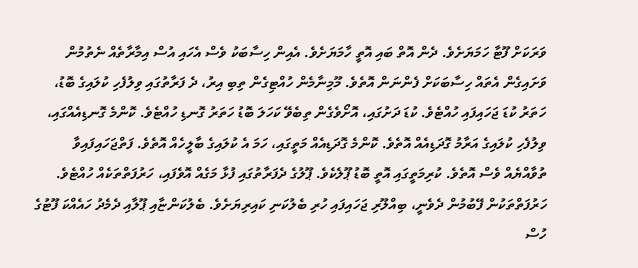ވަރަކަށް ފޫޓާ ހަމަޔަށެވެ. ދެން އޮތް ބައި އޮތީ ހާމަޔަށެވެ. އެއިން ހިސާބަކު ވެސް އެހައި އުސް އިމާރާތެއް ނެތުމުން ވަށައިގެން އެތައް ހިސާބަކަށް ފެންނަން އޮތެވެ. މޫމިނާމެން ހުއްޓިގެން ތިބި އިރު، ދެ ފަރާތުގައި ވިލުފެހި ކުލައިގެ ބޮޑު، ހަތަރު ކުޑަ ޖަހައިފައި ހުއްޓެވެ. ކުޑަ ދަށުގައި، އޮށޯވެގެން ތިބެވޭ ކަހަލަ ބޮޑު ހަތަރު ގޮނޑި ހުއްޓެވެ. ކޮންމެ ގޮނޑިއެއްގައި، ވިލުފެހި ކުލައިގެ އަރާމު ގޮދަޑިއެއް އޮތެވެ. ކޮންމެ ގޮދަޑިއެއް މަތީގައި، ހަމަ އެ ކުލައިގެ ބާލީހެއް އޮތެވެ. ފަތްޖަހައިފައިވާ ތުވާއްޔެއް ވެސް އޮތެވެ. ކުރިމަތީގައި އޮތީ ބޮޑު ޕޫލެކެވެ. ޕޫލުގެ ދެފަރާތުގައި ފުޅާ މަގެއް އޮވެފައި، ހަރުފަތްތަކެއް ހުއްޓެވެ. ހަރުފަތްތަކުން ފޭބުމުން ދެވެނީ، ބިއްލޫރި ޖަހައިފައި ހުރި ބެލުކަނި ކައިރިޔަށެވެ. ބެލުކަންޏާއި ޕޫލާއި ދެމެދު ހައެއްކަ ފޫޓުގެ ހުސް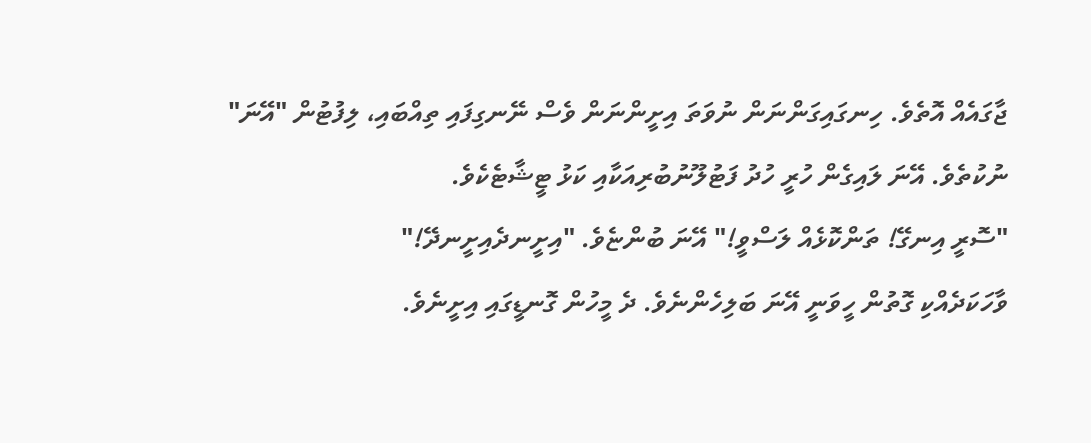ޖާގައެއް އޮތެވެ. ހިނގައިގަންނަން ނުވަތަ އިށީންނަން ވެސް ނޭނގިފައި ތިއްބައި، ލިފުޓުން "އޭނަ" ނުކުތެވެ. އޭނަ ލައިގެން ހުރީ ހުދު ފަޓުލޫނުބުރިއަކާއި ކަޅު ޓީޝާޓެކެވެ.
"ސޮރީ އިނގޭ! ތަންކޮޅެއް ލަސްވީ!" އޭނަ ބުންޏެވެ. "އިށީނދެއިށީނދޭ!"
ވާހަކަދެއްކި ގޮތުން ހީވަނީ އޭނަ ބަލިހެންނެވެ. ދެ މީހުން ގޮނޑީގައި އިށީނެވެ.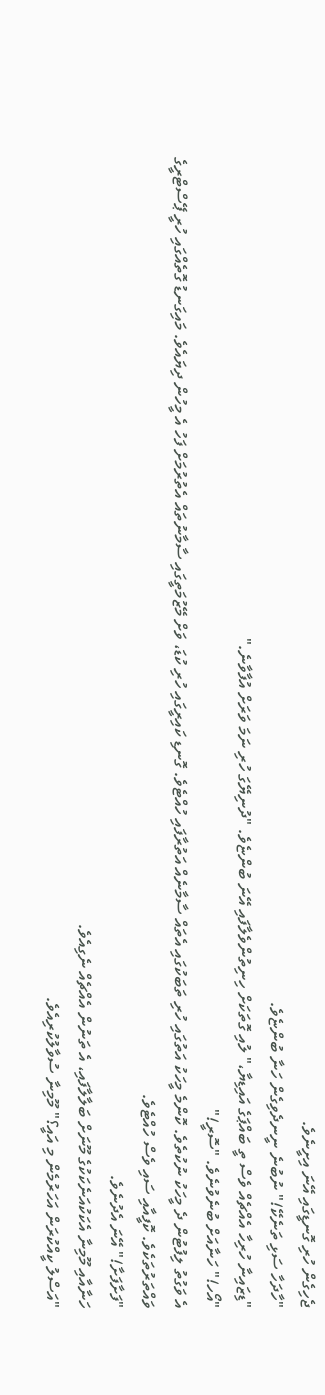ޖެހިގެން ހުރި ގޮނޑީގައި އޭނަ އިށީނެވެ.
"ހާދަހާ ސަޅި ތަނެކޭ!" ނުބުނެ ނީނދެވިގެން ހަނާ ބުންޏެވެ.
"ޑިޒައިނާ ހުރިހާ އެއްޗެއް ވެސް ތީ ބައްޕަގެ އައިޑިޔާ،" ލުއި ގޮތަކަށް ހިނިތުންވެލާފައި އޭނަ ބުންޏެވެ. "ދުނިޔޭގަ ހުރި ނަމަ ވަރަށް އުފާވާނެ."
"އޯހ!" ހަނާއަށް ބުނެވުނެވެ. "ސޮރީ!"
އެ ވަގުތު ލިފުޓުން ދެ މީހަކު ނުކުތެވެ. ކޮންމެ މީހަކު އަތުގައި ހުރި ތަބަކުގައި އެތައް ސާމާނެއް އަތުރާފައި ހުއްޓެވެ. ގޮނޑި ކައިރީގައި ހުރި ކުޑަ، ވަށް މޭޒުމަތީގައި ސާމާނުތައް އެތުރުމަށް ފަހު އެ މީހުން ދިޔައެވެ. މައިގަނޑު ގޮތެއްގައި ހުރީ ޕޭސްޓްރީގެ ވައްތަރުތަކެވެ. ކޮފީއާއި ސައި ވެސް ހުއްޓެވެ.
"ފަށާފަށާ!" އޭނަ އެދުނެވެ.
ހަނާއާއި މޫމިނާ އެކަކުއަނެކަކުގެ މޫނަށް ބަލާލާފައި، އެ ތަނުން އެއްޗެއް ނެގިއެވެ.
"އަސްލު ކީއްކުރަން އަހަރުމެން މި އައީ؟" މޫމިނާ ސުވާލުކުރިއެވެ.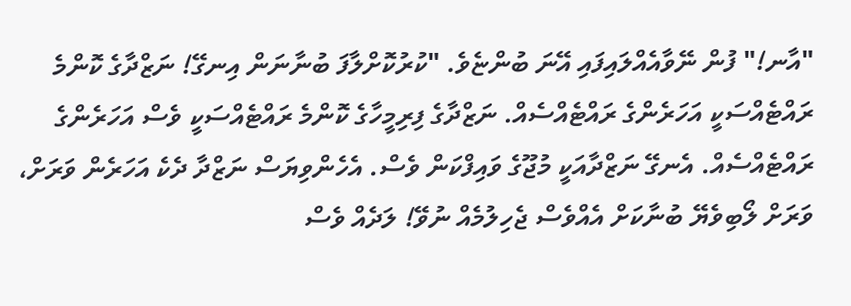"އާނ!" ފުން ނޭވާއެއްލައިފައި އޭނަ ބުންޏެވެ. "ކުރުކޮށްލާފަ ބުނާނަން އިނގޭ! ނަޒްދާގެ ކޮންމެ ރައްޓެއްސަކީ އަހަރެންގެ ރައްޓެއްސެއް. ނަޒްދާގެ ފިރިމީހާގެ ކޮންމެ ރައްޓެއްސަކީ ވެސް އަހަރެންގެ ރައްޓެއްސެއް. އެނގޭ ނަޒްދާއަކީ މުޖޫގެ ވައިފްކަން ވެސް. އެހެންވިޔަސް ނަޒްދާ ދެކެ އަހަރެން ވަރަށް، ވަރަށް ލޯބިވެޔޭ ބުނާކަށް އެއްވެސް ޖެހިލުމެއް ނުވޭ! ލަދެއް ވެސް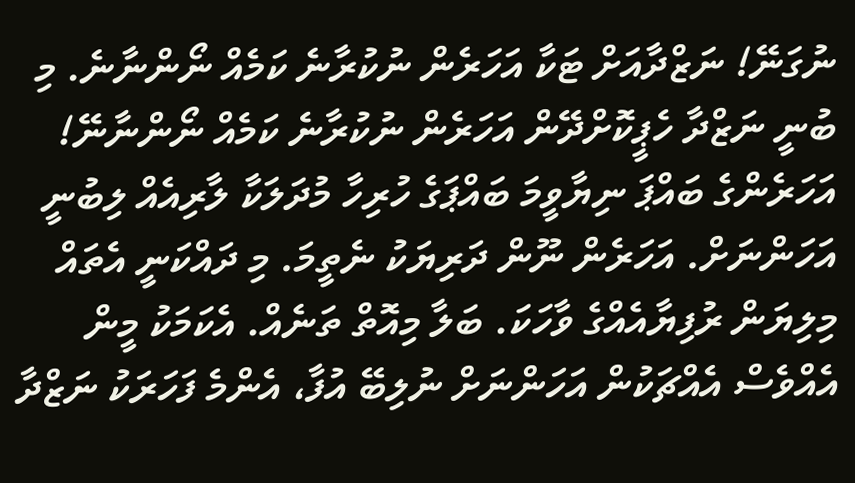ނުގަނޭ! ނަޒްދާއަށް ޓަކާ އަހަރެން ނުކުރާނެ ކަމެއް ނޯންނާނެ. މި ބުނީ ނަޒްދާ ހެޕީކޮށްދޭން އަހަރެން ނުކުރާނެ ކަމެއް ނޯންނާނޭ! އަހަރެންގެ ބައްޕަ ނިޔާވީމަ ބައްޕަގެ ހުރިހާ މުދަލަކާ ލާރިއެއް ލިބުނީ އަހަންނަށް. އަހަރެން ނޫން ދަރިޔަކު ނެތީމަ. މި ދައްކަނީ އެތައް މިލިޔަން ރުފިޔާއެއްގެ ވާހަކަ. ބަލާ މިއޮތް ތަނެއް. އެކަމަކު މީން އެއްވެސް އެއްޗަކުން އަހަންނަށް ނުލިބޭ އުފާ، އެންމެ ފަހަރަކު ނަޒްދާ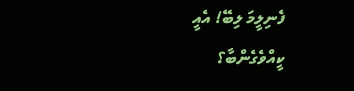ފެނިލީމަ ލިބޭ! އެއީ ކީއްވެގެންބާ؟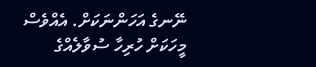ނޭނގެ އަހަންނަކަށް. އެއްވެސް މީހަކަށް ހުރިހާ ސުވާލެއްގެ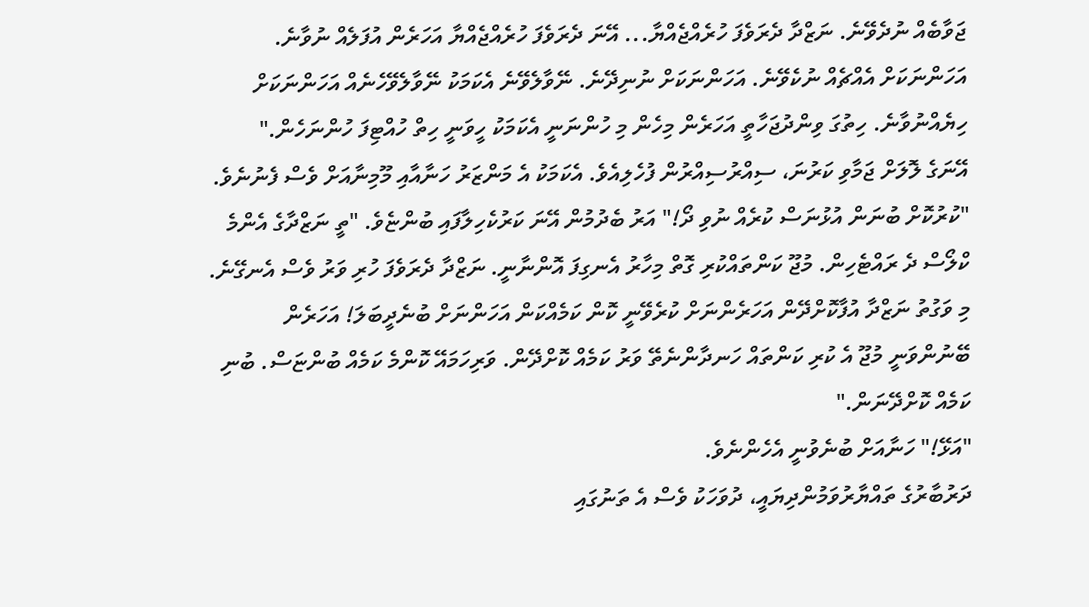ޖަވާބެއް ނުދެވޭނެ. ނަޒްދާ ދެރަވެފަ ހުރެއްޖެއްޔާ... އޭނަ ދެރަވެފަ ހުރެއްޖެއްޔާ އަހަރެން އުފަލެއް ނުވާނެ. އަހަންނަކަށް އެއްޗެއް ނުކެވޭނެ. އަހަންނަކަށް ނުނިދޭނެ. ނޭވާލެވޭނެ އެކަމަކު ނޭވާލެވޭހެނެއް އަހަންނަކަށް ހިޔެއްނުވާނެ. ހިތުގަ ވިންދުޖަހާތީ އަހަރެން މިހެން މި ހުންނަނީ އެކަމަކު ހީވަނީ ހިތް ހުއްޓިފަ ހުންނަހެން."
އޭނަގެ ލޮލަށް ޖަމާވި ކަރުނަ، ސިއްރުސިއްރުން ފުހެލިއެވެ. އެކަމަކު އެ މަންޒަރު ހަނާއާއި މޫމިނާއަށް ވެސް ފެނުނެވެ.
"ކުރުކޮށް ބުނަން އުޅުނަސް ކުރެއް ނުވި ދޯ!" އަރު ބެދުމުން އޭނަ ކަރުކެހިލާފައި ބުންޏެވެ. "ތީ ނަޒްދާގެ އެންމެ ކްލޯސް ދެ ރައްޓެހިން. މުޖޫ ކަންތައްކުރި ގޮތް މިހާރު އެނގިފަ އޮންނާނީ. ނަޒްދާ ދެރަވެފަ ހުރި ވަރު ވެސް އެނގޭނެ. މި ވަގުތު ނަޒްދާ އުފާކޮށްދޭން އަހަރެންނަށް ކުރެވޭނީ ކޮން ކަމެއްކަން އަހަންނަށް ބުނެދީބަލަ! އަހަރެން ބޭނުންވަނީ މުޖޫ އެ ކުރި ކަންތައް ހަނދާންނެތޭ ވަރު ކަމެއް ކޮށްދޭން. ވަރިހަމައޭ ކޮންމެ ކަމެއް ބުންޏަސް. ބުނި ކަމެއް ކޮށްދޭނަން."
"އަޅޭ!" ހަނާއަށް ބުނެވުނީ އެހެންނެވެ.
ދަރުބާރުގެ ތައްޔާރުވަމުންދިޔައީ، ދުވަހަކު ވެސް އެ ތަނުގައި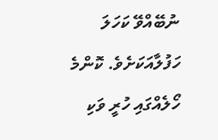ނުބޭއްވޭ ކަހަލަ ހަފުލާއަކަށެވެ. ކޮންމެ ހޯލެއްގައި ހުރީ ވަކި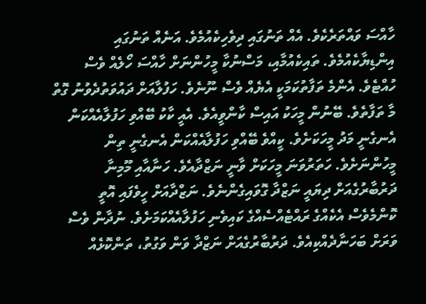ހާއްސަ ވައްތަރެކެވެ. އެއް ތަނުގައި ދިވެހިކެއުމެވެ. އަނެއް ތަނުގައި އިންޑިޔާކެއުމެވެ. ތައިކެއުމާއި، މަސްނުކާ މީހުންނަށް ހާއްސަ ހޯލެއް ވެސް ހުއްޓެވެ. އެންމެ ތަފާތުކަމަކީ އެޔެއް ވެސް ނޫނެވެ. ހަފުލާއަށް ދައުވަތުދެވުނު ގޮތް މާ ތަފާތެވެ. ބޭނުން މީހަކު އައިސް ކާންވީއެވެ. އެއީ ކާކު ބޭއްވި ހަފުލާއެއްކަން އެނގެނީ މަދު މީހަކަށެވެ. ކީއްވެ ބޭއްވި ހަފުލާއެއްކަން އެނގެނީ ތިން މީހުންނަށެވެ. ހަތަރުވަނަ މީހަކަށް ވާނީ ނަޒްދާއެވެ. ހަނާއާއި މޫމިނާ ދަރުބާރުގެއަށް ދިޔައީ ނަޒްދާ ގޮވައިގެންނެވެ. ނަޒްދާއަށް ހީވެފައި އޮތީ ކޮންމެވެސް އެކެއްގެ ރައްޓެއްސެއްގެ ކައިވެނި ހަފުލާއެއްކަމަށެވެ. ނުދާން ވެސް ވަރަށް ބަހަނާދެއްކިއެވެ. ދަރުބާރުގެއަށް ނަޒްދާ ވަން ވަގުތު، ތަންކޮޅެއް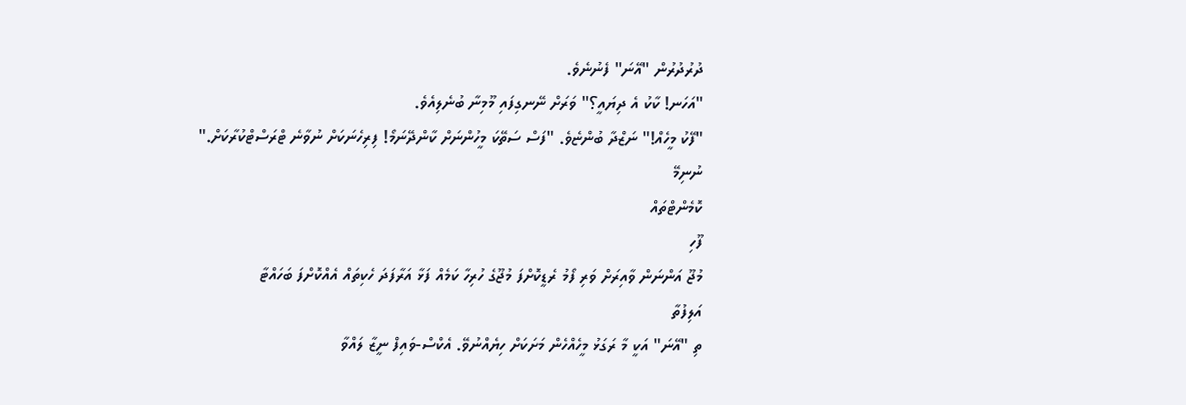ދުރުދުރުން "އޭނަ" ފެނުނެވެ.
"އަހަނ! ކާކު އެ ދިޔައީ؟" ވަރަށް ނޭނގިފައި މޫމިނާ ބުނެލިއެވެ.
"ފޭކު މީހެއް!" ނަޒްދާ ބުންޏެވެ. "ފަސް ސަތޭކަ މީހުންނަށް ކާންދޭނަމޯ! ފިރިހެނަކަށް ނުވާނެ ޓްރަސްޓްކުރާކަށް."
ނުނިމޭ
ކޮމެންޓްތައް
ފޫހި
މުޖޫ އަންނަން ވާއިރަށް ވަރި ފޯމު ރެޑީކޮށްފަ މުޖޫގެ ހުރިހާ ކަމެއް ފަޅާ އަރާފަދަ ހެކިތައް އެއްކޮށްފަ ބަހައްޓާ
އަލިފުތާ
ތި "އޭނަ" އަކީ މާ ރަގަޅު މީހެއްހެން މަށަކަށް ހިޔެއްނުވޭ. އެކްސް-ވައިފް ނީޒާ ލައްވާ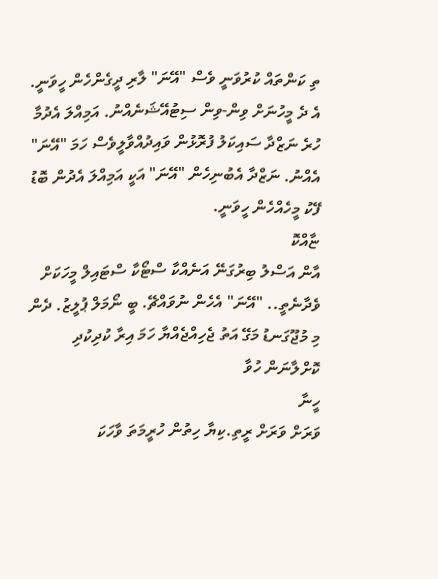ތި ކަންތައް ކުރުވަނީ ވެސް "އޭނަ" ލާރި ދީގެންހެން ހީވަނީ. އެ ދެ މީހުނަށް ވިން-ވިން ސިޓުއޭޝަނެއްނު. އަމިއްލަ އެދުމާ ހުރެ ނަޒްދާ ސައިކަލު ފުރޮޅުން ވައިދުއްވާލީވެސް ހަމަ "އޭނަ" އެއްނު. ނަޒްދާ އެބުނިހެން "އޭނަ" އަކީ އަމިއްލަ އެދުން ބޮޑު ފޭކު މީހެއްހެން ހީވަނީ.
ޏާއްކޮ
އާން އަސްލު ބިރުގަނޭ އަނެއްކާ ސްޓޯކާ ސްޓައިލް މީހަކަށް ވެދާނެތީ.. "އޭނަ" އެހެން ނުވައްޗޭ. ބީ ނޯމަލް ޕުލީޒު. ދެން މި މުޖޫގަނޑު މަގޭ އަތު ޖެހިއްޖެއްޔާ ހަމަ އިރާ ކުދިކުދި ކޮށްލާނަން ހުވާ
ހީނާ
ވަރަށް ވަރަށް ރީތި.ކިޔާ ހިތުން ހުރީމަތަ ވާހަކަ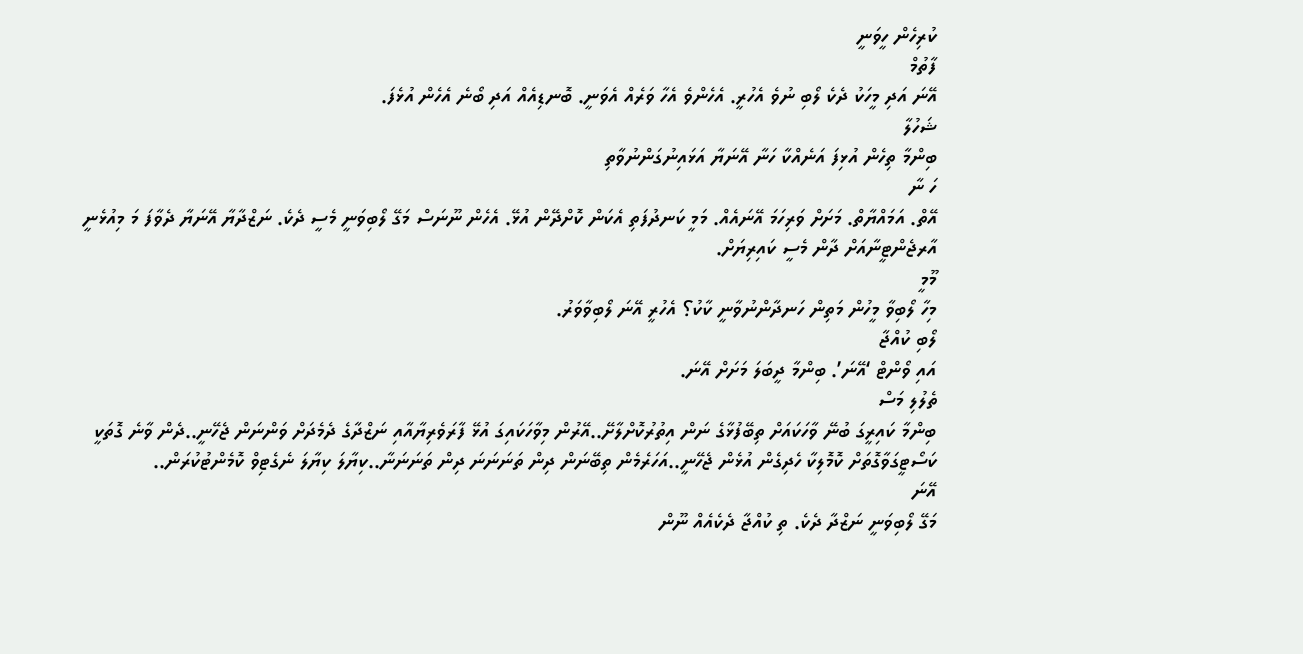ކުރިހެން ހީވަނީ
ފާތުމް
އޭނަ އަދި މީހަކު ދެކެ ލޯބި ނުވެ އެހުރީ. އެހެންވެ އެހާ ވަރެއް އެވަނީ. ބޮނޑިއެއް އަދި ބޯނެ އެހެން އުޅެފަ.
ޝަހުލާ
ބިންމާ ތިހެން އުޅިފަ އަނެއްކާ ހަނާ އޭނަޔާ އަޅައިނުގަންނުވާތި
ހަ ނާ
އޭތް. އަމައްޔާތް. މަށަށް ވަރިހަމަ އޭނައެއް. މަމީ ކަނދުފަތި އެކަން ކޮށްދޭން އުޅޭ. އެހެން ނޫނަސް މަގޭ ލޯބިވަނީ މެސީ ދެކެ. ނަޒްދާޔާ އޭނަޔާ ދެވާފަ މަ މިއުޅެނީ އާރޖެންޓީނާއަށް ދާން މެސީ ކައިރިޔަށް.
މޫމީ
މިހާ ލޯބިވާ މީހުން މަތިން ހަނދާންނުވާނީ ކާކު؟ އެހުރީ އޭނަ ލޯބިވާވަރު.
ލޯބި ކުއްޖާ
އައި ވޯންޓް ‘އޭނަ’. ބިންމާ ދީބަލަ މަށަށް އޭނަ.
ތެލުލި މަސް
ބިންމާ ކައިރީގަ ބުނޭ ވާހަކައަށް ތިބޭފުޅާގެ ނަން އިތުރުކޮށްލާށޭ..އޭރުން މިވާހަކައިގަ އުޅޭ ފާރަވެރިޔާއާއި ނަޒްދާގެ ދެމެދަށް ވަންނަން ޖެހޭނީ..ދެން ވާނެ ގޮތަކީ ކަސޯޓީގަވާގޮތަށް ކޮމޮލިކާ ހެދިގެން އުޅެން ޖެހޭނީ..އަހަރެމެން ތިބޭނަން ދިން ތަނަނަނަ ދިން ތަނަނަނާ..ކިޔާލަ ކިޔާލަ ނެގެޓިވް ކޮމެންޓުކުރަން..
އޭނަ
މަގޭ ލޯބިވަނީ ނަޒްދާ ދެކެ. ތި ކުއްޖާ ދެކެއެއް ނޫން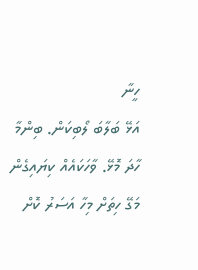ހީނާ
އަޅޭ ބަލާބަ ލޯބިކަން. ބިންމާ ހާދަ މޮޅޭ. ވާހަކައެއް ކިޔައިގެން މަގޭ ހިތަށް މިހާ އަސަރު ކޮށް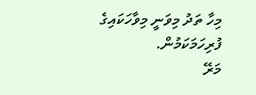މިހާ ތަދު މިވަނީ މިވާހަކައިގެ ފުރިހަމަކަމުން.
މަރޭ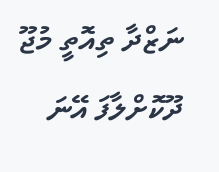ނަޒްދާ ތިއޮތީ މުޖޫ ދޫކޮށްލާފަ އޭނަ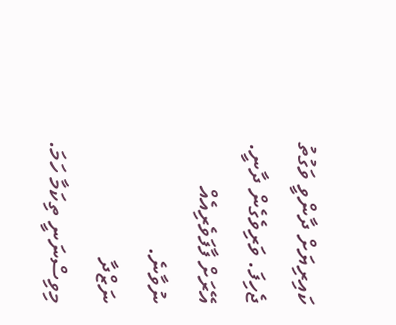ކައިރިޔަށް ދާންވީ ވަގުތު ޖެހިފަ. ވަރިވެގެން ދާނީ. އޭރަށް ފާފަވެރިއެއް ނުވާނެ.
ނަޒްދާ
މިވިސްނަނީ ތިކަމާ ހަމަ.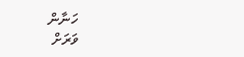ހަނާން
ވަރަށް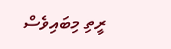ރީތި މިބައިވެސް